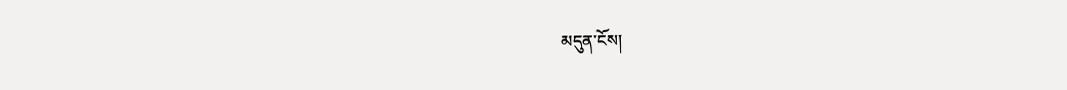མདུན་ངོས།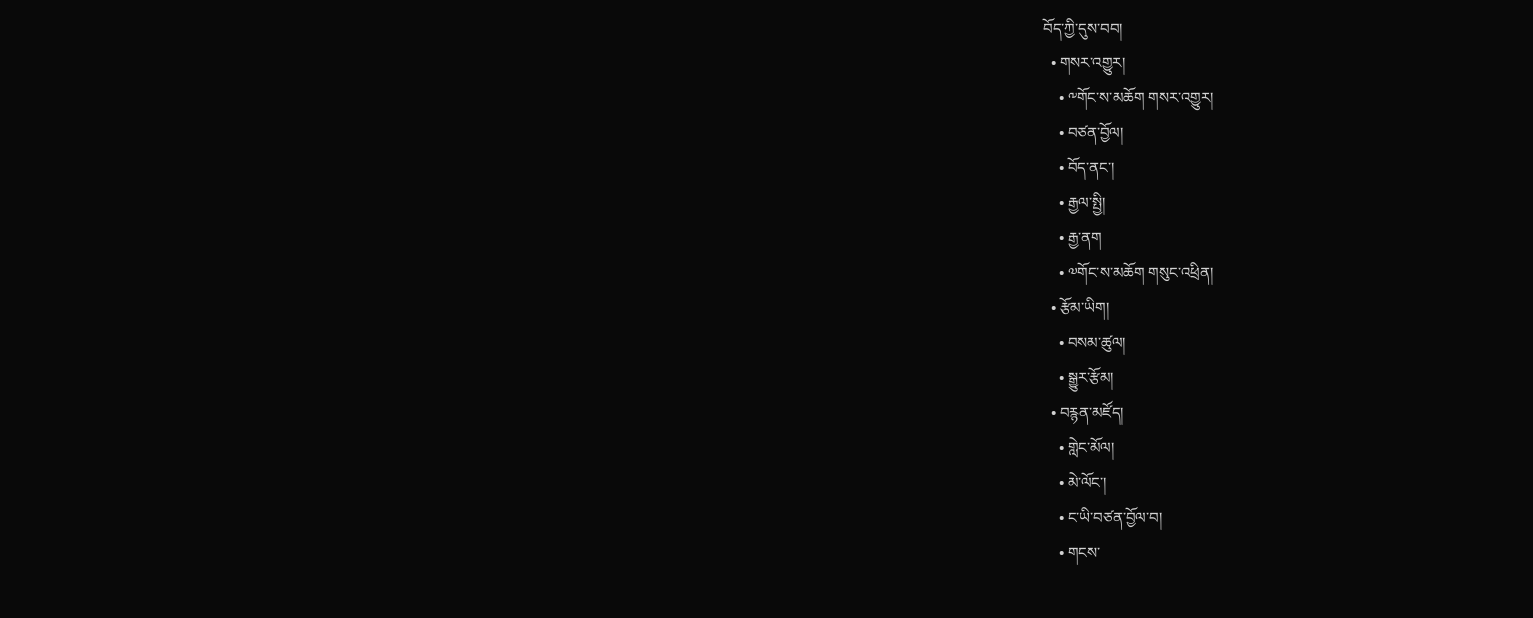བོད་ཀྱི་དུས་བབ།
  • གསར་འགྱུར།
    • ༸གོང་ས་མཆོག གསར་འགྱུར།
    • བཙན་བྱོལ།
    • བོད་ནང་།
    • རྒྱལ་སྤྱི།
    • རྒྱ་ནག
    • ༧གོང་ས་མཆོག གསུང་འཕྲིན།
  • རྩོམ་ཡིག།
    • བསམ་ཚུལ།
    • སྒྱུར་རྩོམ།
  • བརྙན་མཛོད།
    • གླེང་མོལ།
    • མེ་ལོང་།
    • ང་ཡི་བཙན་བྱོལ་བ།
    • གངས་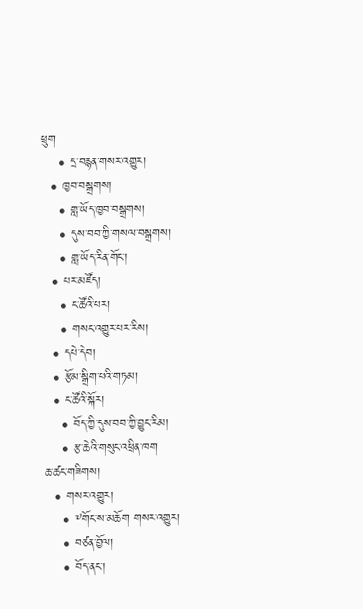ཕྲུག
    • དྲ་བརྙན་གསར་འགྱུར།
  • ཁྱབ་བསྒྲགས།
    • གླ་ཡོད་ཁྱབ་བསྒྲགས།
    • དུས་བབ་ཀྱི་གསལ་བསྒྲགས།
    • གླ་ཡོད་རིན་གོང་།
  • པར་མཛོད།
    • ང་ཚོའི་པར།
    • གསང་འགྱུར་པར་རིས།
  • དཔེ་དེབ།
  • རྩོམ་སྒྲིག་པའི་གཏམ།
  • ང་ཚོའི་སྐོར།
    • བོད་ཀྱི་དུས་བབ་ཀྱི་བྱུང་རིམ།
    • རྩ་ཆེའི་གསུང་འཕྲིན་ཁག
ཆ་ཚང་གཟིགས།
  • གསར་འགྱུར།
    • ༸གོང་ས་མཆོག གསར་འགྱུར།
    • བཙན་བྱོལ།
    • བོད་ནང་།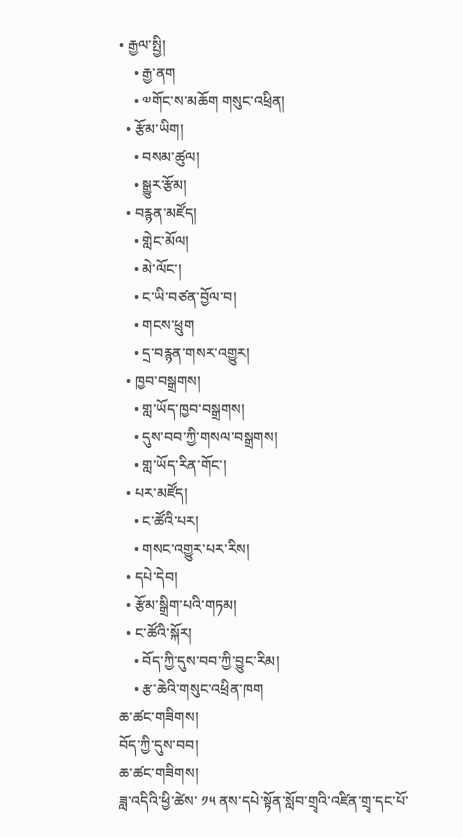• རྒྱལ་སྤྱི།
    • རྒྱ་ནག
    • ༧གོང་ས་མཆོག གསུང་འཕྲིན།
  • རྩོམ་ཡིག།
    • བསམ་ཚུལ།
    • སྒྱུར་རྩོམ།
  • བརྙན་མཛོད།
    • གླེང་མོལ།
    • མེ་ལོང་།
    • ང་ཡི་བཙན་བྱོལ་བ།
    • གངས་ཕྲུག
    • དྲ་བརྙན་གསར་འགྱུར།
  • ཁྱབ་བསྒྲགས།
    • གླ་ཡོད་ཁྱབ་བསྒྲགས།
    • དུས་བབ་ཀྱི་གསལ་བསྒྲགས།
    • གླ་ཡོད་རིན་གོང་།
  • པར་མཛོད།
    • ང་ཚོའི་པར།
    • གསང་འགྱུར་པར་རིས།
  • དཔེ་དེབ།
  • རྩོམ་སྒྲིག་པའི་གཏམ།
  • ང་ཚོའི་སྐོར།
    • བོད་ཀྱི་དུས་བབ་ཀྱི་བྱུང་རིམ།
    • རྩ་ཆེའི་གསུང་འཕྲིན་ཁག
ཆ་ཚང་གཟིགས།
བོད་ཀྱི་དུས་བབ།
ཆ་ཚང་གཟིགས།
ཟླ་འདིའི་ཕྱི་ཚེས་ ༡༥ ནས་དཔེ་སྟོན་སློབ་གྲྭའི་འཛིན་གྲྭ་དང་པོ་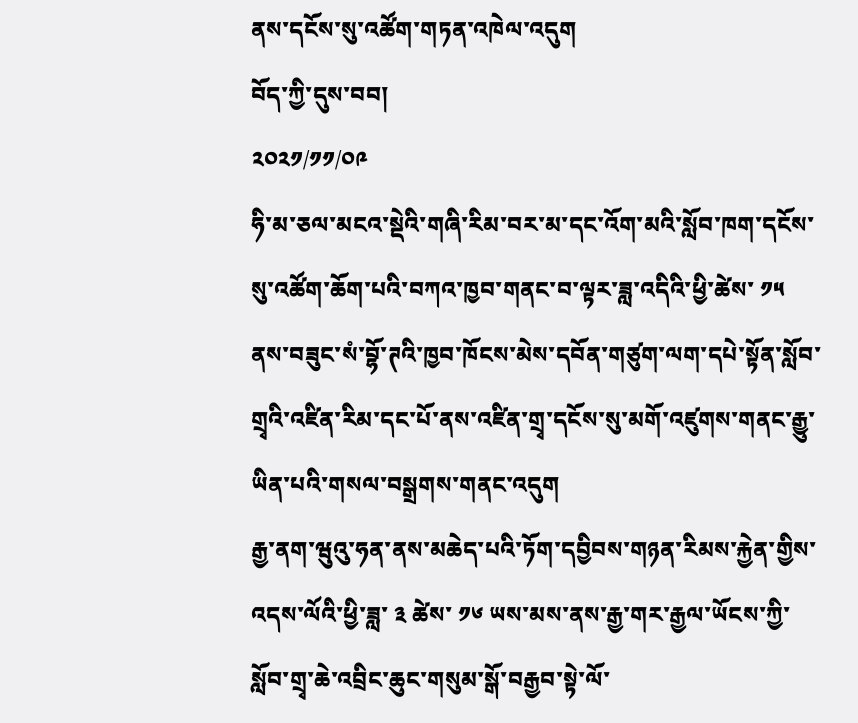ནས་དངོས་སུ་འཚོག་གཏན་འཁེལ་འདུག
བོད་ཀྱི་དུས་བབ།
༢༠༢༡/༡༡/༠༩
ཧི་མ་ཅལ་མངའ་སྡེའི་གཞི་རིམ་བར་མ་དང་འོག་མའི་སློབ་ཁག་དངོས་སུ་འཚོག་ཆོག་པའི་བཀའ་ཁྱབ་གནང་བ་ལྟར་ཟླ་འདིའི་ཕྱི་ཚེས་ ༡༥ ནས་བཟུང་སཾ་བྷོ་ཊའི་ཁྱབ་ཁོངས་མེས་དབོན་གཙུག་ལག་དཔེ་སྟོན་སློབ་གྲྭའི་འཛིན་རིམ་དང་པོ་ནས་འཛིན་གྲྭ་དངོས་སུ་མགོ་འཛུགས་གནང་རྒྱུ་ཡིན་པའི་གསལ་བསྒྲགས་གནང་འདུག
རྒྱ་ནག་ཝུའུ་ཧན་ནས་མཆེད་པའི་ཏོག་དབྱིབས་གཉན་རིམས་རྐྱེན་གྱིས་འདས་ལོའི་ཕྱི་ཟླ་ ༣ ཚེས་ ༡༦ ཡས་མས་ནས་རྒྱ་གར་རྒྱལ་ཡོངས་ཀྱི་སློབ་གྲྭ་ཆེ་འབྲིང་ཆུང་གསུམ་སྒོ་བརྒྱབ་སྟེ་ལོ་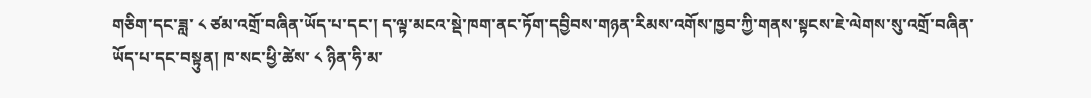གཅིག་དང་ཟླ་ ༨ ཙམ་འགྲོ་བཞིན་ཡོད་པ་དང་། ད་ལྟ་མངའ་སྡེ་ཁག་ནང་ཏོག་དབྱིབས་གཉན་རིམས་འགོས་ཁྱབ་ཀྱི་གནས་སྟངས་ཇེ་ལེགས་སུ་འགྲོ་བཞིན་ཡོད་པ་དང་བསྟུན། ཁ་སང་ཕྱི་ཚེས་ ༨ ཉིན་ཧི་མ་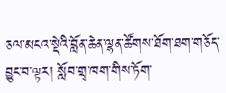ཅལ་མངའ་སྡེའི་བློན་ཆེན་ལྷན་ཚོགས་ཐོག་ཐག་གཅོད་བྱུང་བ་ལྟར། སློབ་གྲྭ་ཁག་གིས་ཏོག་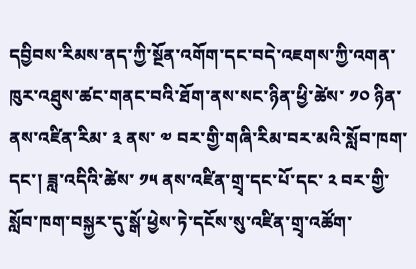དབྱིབས་རིམས་ནད་ཀྱི་སྔོན་འགོག་དང་བདེ་འཇགས་ཀྱི་འགན་ཁུར་འཐུས་ཚང་གནང་བའི་ཐོག་ནས་སང་ཉིན་ཕྱི་ཚེས་ ༡༠ ཉིན་ནས་འཛིན་རིམ་ ༣ ནས་ ༧ བར་གྱི་གཞི་རིམ་བར་མའི་སློབ་ཁག་དང་། ཟླ་འདིའི་ཚེས་ ༡༥ ནས་འཛིན་གྲྭ་དང་པོ་དང་ ༢ བར་གྱི་སློབ་ཁག་བསྐྱར་དུ་སྒོ་ཕྱེས་ཏེ་དངོས་སུ་འཛིན་གྲྭ་འཚོག་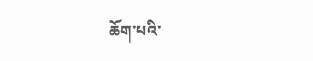ཆོག་པའི་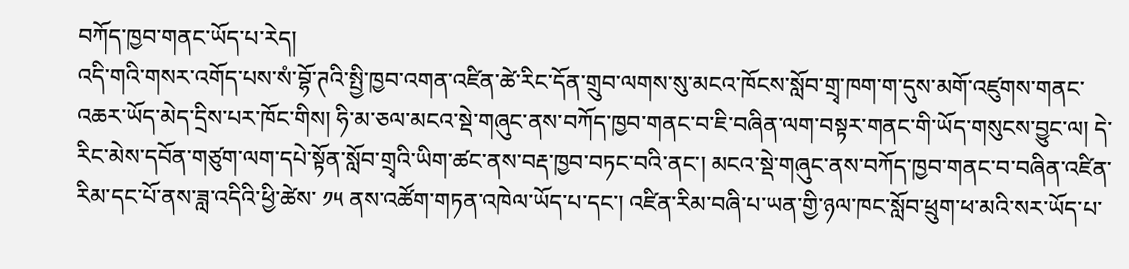བཀོད་ཁྱབ་གནང་ཡོད་པ་རེད།
འདི་གའི་གསར་འགོད་པས་སཾ་བྷོ་ཊའི་སྤྱི་ཁྱབ་འགན་འཛིན་ཚེ་རིང་དོན་གྲུབ་ལགས་སུ་མངའ་ཁོངས་སློབ་གྲྭ་ཁག་ག་དུས་མགོ་འཛུགས་གནང་འཆར་ཡོད་མེད་དྲིས་པར་ཁོང་གིས། ཧི་མ་ཅལ་མངའ་སྡེ་གཞུང་ནས་བཀོད་ཁྱབ་གནང་བ་ཇི་བཞིན་ལག་བསྟར་གནང་གི་ཡོད་གསུངས་བྱུང་ལ། དེ་རིང་མེས་དབོན་གཙུག་ལག་དཔེ་སྟོན་སློབ་གྲྭའི་ཡིག་ཚང་ནས་བརྡ་ཁྱབ་བཏང་བའི་ནང་། མངའ་སྡེ་གཞུང་ནས་བཀོད་ཁྱབ་གནང་བ་བཞིན་འཛིན་རིམ་དང་པོ་ནས་ཟླ་འདིའི་ཕྱི་ཚེས་ ༡༥ ནས་འཚོག་གཏན་འཁེལ་ཡོད་པ་དང་། འཛིན་རིམ་བཞི་པ་ཡན་གྱི་ཉལ་ཁང་སློབ་ཕྲུག་ཕ་མའི་སར་ཡོད་པ་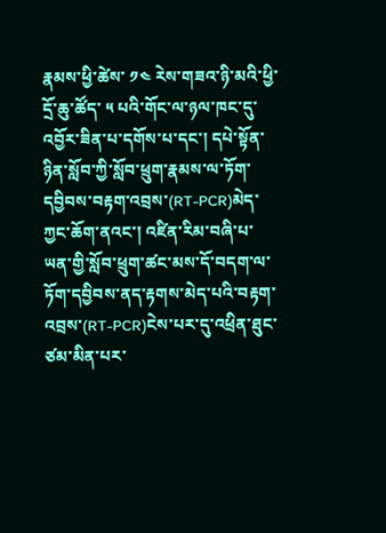རྣམས་ཕྱི་ཚེས་ ༡༤ རེས་གཟའ་ཉི་མའི་ཕྱི་དྲོ་ཆུ་ཚོད་ ༥ པའི་གོང་ལ་ཉལ་ཁང་དུ་འབྱོར་ཟིན་པ་དགོས་པ་དང་། དཔེ་སྟོན་ཉིན་སློབ་ཀྱི་སློབ་ཕྲུག་རྣམས་ལ་ཏོག་དབྱིབས་བརྟག་འབྲས་(RT-PCR)མེད་ཀྱང་ཆོག་ནའང་། འཛིན་རིམ་བཞི་པ་ཡན་གྱི་སློབ་ཕྲུག་ཚང་མས་དོ་བདག་ལ་ཏོག་དབྱིབས་ནད་རྟགས་མེད་པའི་བརྟག་འབྲས་(RT-PCR)ངེས་པར་དུ་འཕྲིན་ཐུང་ཙམ་མིན་པར་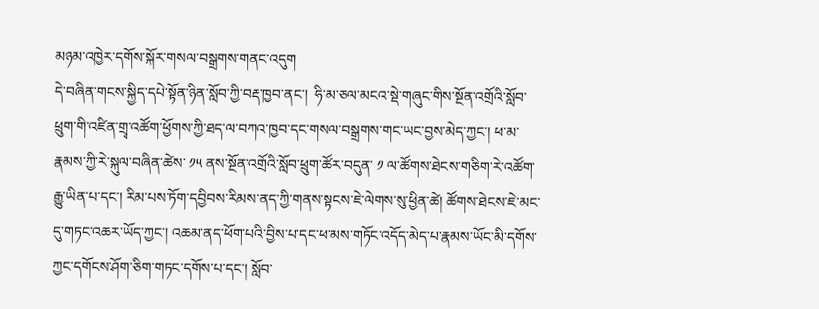མཉམ་འཁྱེར་དགོས་སྐོར་གསལ་བསྒྲགས་གནང་འདུག
དེ་བཞིན་གངས་སྐྱིད་དཔེ་སྟོན་ཉིན་སློབ་ཀྱི་བརྡ་ཁྱབ་ནང་།  ཧི་མ་ཅལ་མངའ་སྡེ་གཞུང་གིས་སྔོན་འགྲོའི་སློབ་ཕྲུག་གི་འཛིན་གྲྭ་འཚོག་ཕྱོགས་ཀྱི་ཐད་ལ་བཀའ་ཁྱབ་དང་གསལ་བསྒྲགས་གང་ཡང་བྱས་མེད་ཀྱང་། ཕ་མ་རྣམས་ཀྱི་རེ་སྐུལ་བཞིན་ཚེས་ ༡༥ ནས་སྔོན་འགྲོའི་སློབ་ཕྲུག་ཚོར་བདུན་ ༡ ལ་ཚོགས་ཐེངས་གཅིག་རེ་འཚོག་རྒྱུ་ཡིན་པ་དང་། རིམ་པས་ཏོག་དབྱིབས་རིམས་ནད་ཀྱི་གནས་སྟངས་ཇེ་ལེགས་སུ་ཕྱིན་ཚེ། ཚོགས་ཐེངས་ཇེ་མང་དུ་གཏང་འཆར་ཡོད་ཀྱང་། འཆམ་ནད་ཕོག་པའི་བྱིས་པ་དང་ཕ་མས་གཏོང་འདོད་མེད་པ་རྣམས་ཡོང་མི་དགོས་ཀྱང་དགོངས་ཤོག་ཅིག་གཏང་དགོས་པ་དང་། སློབ་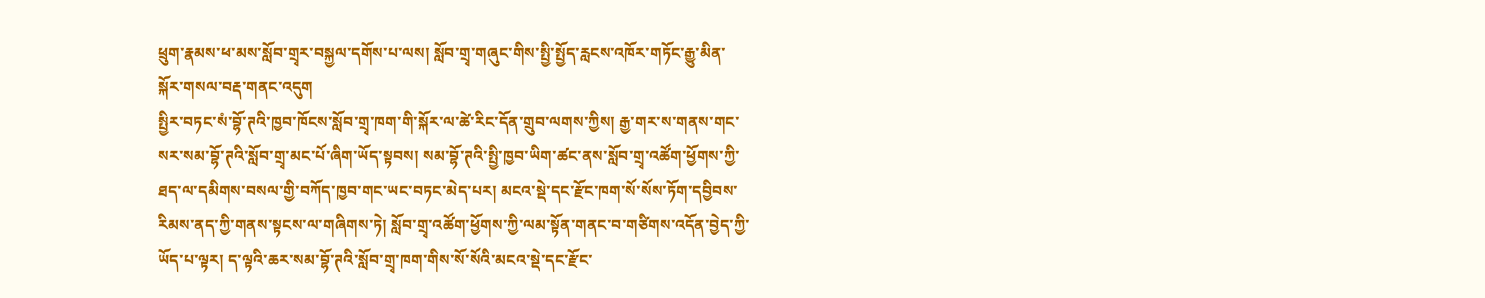ཕྲུག་རྣམས་ཕ་མས་སློབ་གྲྭར་བསྐྱལ་དགོས་པ་ལས། སློབ་གྲྭ་གཞུང་གིས་སྤྱི་སྤྱོད་རླངས་འཁོར་གཏོང་རྒྱུ་མིན་སྐོར་གསལ་བརྡ་གནང་འདུག
སྤྱིར་བཏང་སཾ་བྷོ་ཊའི་ཁྱབ་ཁོངས་སློབ་གྲྭ་ཁག་གི་སྐོར་ལ་ཚེ་རིང་དོན་གྲུབ་ལགས་ཀྱིས། རྒྱ་གར་ས་གནས་གང་སར་སམ་བྷོ་ཊའི་སློབ་གྲྭ་མང་པོ་ཞིག་ཡོད་སྟབས། སམ་བྷོ་ཊའི་སྤྱི་ཁྱབ་ཡིག་ཚང་ནས་སློབ་གྲྭ་འཚོག་ཕྱོགས་ཀྱི་ཐད་ལ་དམིགས་བསལ་གྱི་བཀོད་ཁྱབ་གང་ཡང་བཏང་མེད་པར། མངའ་སྡེ་དང་རྫོང་ཁག་སོ་སོས་ཏོག་དབྱིབས་རིམས་ནད་ཀྱི་གནས་སྟངས་ལ་གཞིགས་ཏེ། སློབ་གྲྭ་འཚོག་ཕྱོགས་ཀྱི་ལམ་སྟོན་གནང་བ་གཙིགས་འདོན་བྱེད་ཀྱི་ཡོད་པ་ལྟར། ད་ལྟའི་ཆར་སམ་བྷོ་ཊའི་སློབ་གྲྭ་ཁག་གིས་སོ་སོའི་མངའ་སྡེ་དང་རྫོང་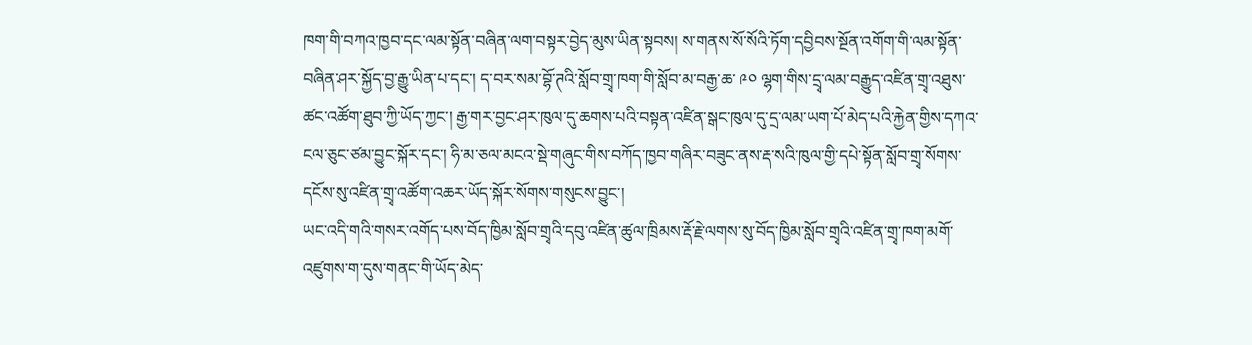ཁག་གི་བཀའ་ཁྱབ་དང་ལམ་སྟོན་བཞིན་ལག་བསྟར་བྱེད་མུས་ཡིན་སྟབས། ས་གནས་སོ་སོའི་ཏོག་དབྱིབས་སྔོན་འགོག་གི་ལམ་སྟོན་བཞིན་ཤར་སྐྱོད་བྱ་རྒྱུ་ཡིན་པ་དང་། ད་བར་སམ་བྷོ་ཊའི་སློབ་གྲྭ་ཁག་གི་སློབ་མ་བརྒྱ་ཆ་ ༩༠ ལྷག་གིས་དྲྭ་ལམ་བརྒྱུད་འཛིན་གྲྭ་འཐུས་ཚང་འཚོག་ཐུབ་ཀྱི་ཡོད་ཀྱང་། རྒྱ་གར་བྱང་ཤར་ཁུལ་དུ་ཆགས་པའི་བསྟན་འཛིན་སྒང་ཁུལ་དུ་དྲ་ལམ་ཡག་པོ་མེད་པའི་རྐྱེན་གྱིས་དཀའ་ངལ་ཅུང་ཙམ་བྱུང་སྐོར་དང་། ཧི་མ་ཅལ་མངའ་སྡེ་གཞུང་གིས་བཀོད་ཁྱབ་གཞིར་བཟུང་ནས་རྡ་སའི་ཁུལ་གྱི་དཔེ་སྟོན་སློབ་གྲྭ་སོགས་དངོས་སུ་འཛིན་གྲྭ་འཚོག་འཆར་ཡོད་སྐོར་སོགས་གསུངས་བྱུང་།
ཡང་འདི་གའི་གསར་འགོད་པས་བོད་ཁྱིམ་སློབ་གྲྭའི་དབུ་འཛིན་ཚུལ་ཁྲིམས་རྡོ་རྗེ་ལགས་སུ་བོད་ཁྱིམ་སློབ་གྲྭའི་འཛིན་གྲྭ་ཁག་མགོ་འཛུགས་ག་དུས་གནང་གི་ཡོད་མེད་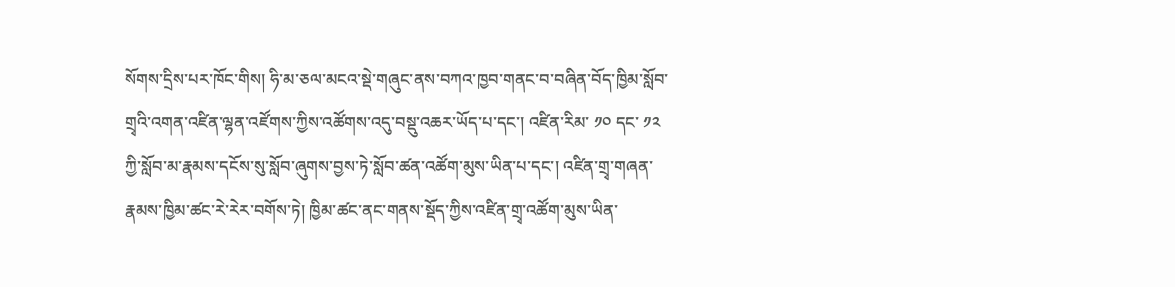སོགས་དྲིས་པར་ཁོང་གིས། ཧི་མ་ཅལ་མངའ་སྡེ་གཞུང་ནས་བཀའ་ཁྱབ་གནང་བ་བཞིན་བོད་ཁྱིམ་སློབ་གྲྭའི་འགན་འཛིན་ལྷན་འཛོགས་ཀྱིས་འཚོགས་འདུ་བསྡུ་འཆར་ཡོད་པ་དང་། འཛིན་རིམ་ ༡༠ དང་ ༡༢ ཀྱི་སློབ་མ་རྣམས་དངོས་སུ་སློབ་ཞུགས་བྱས་ཏེ་སློབ་ཚན་འཚོག་མུས་ཡིན་པ་དང་། འཛིན་གྲྭ་གཞན་རྣམས་ཁྱིམ་ཚང་རེ་རེར་བགོས་ཏེ། ཁྱིམ་ཚང་ནང་གནས་སྡོད་ཀྱིས་འཛིན་གྲྭ་འཚོག་མུས་ཡིན་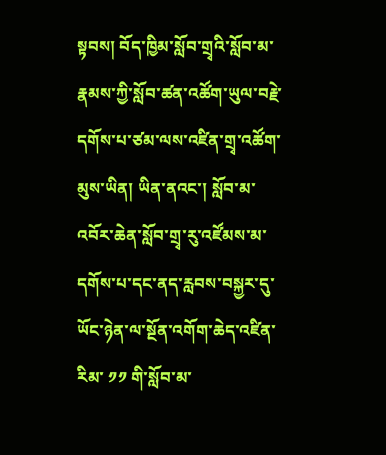སྟབས། བོད་ཁྱིམ་སློབ་གྲྭའི་སློབ་མ་རྣམས་ཀྱི་སློབ་ཚན་འཚོག་ཡུལ་བརྗེ་དགོས་པ་ཙམ་ལས་འཛིན་གྲྭ་འཚོག་མུས་ཡིན། ཡིན་ནའང་། སློབ་མ་འབོར་ཆེན་སློབ་གྲྭ་རུ་འཛོམས་མ་དགོས་པ་དང་ནད་རླབས་བསྐྱར་དུ་ཡོང་ཉེན་ལ་སྔོན་འགོག་ཆེད་འཛིན་རིམ་ ༡༡ གི་སློབ་མ་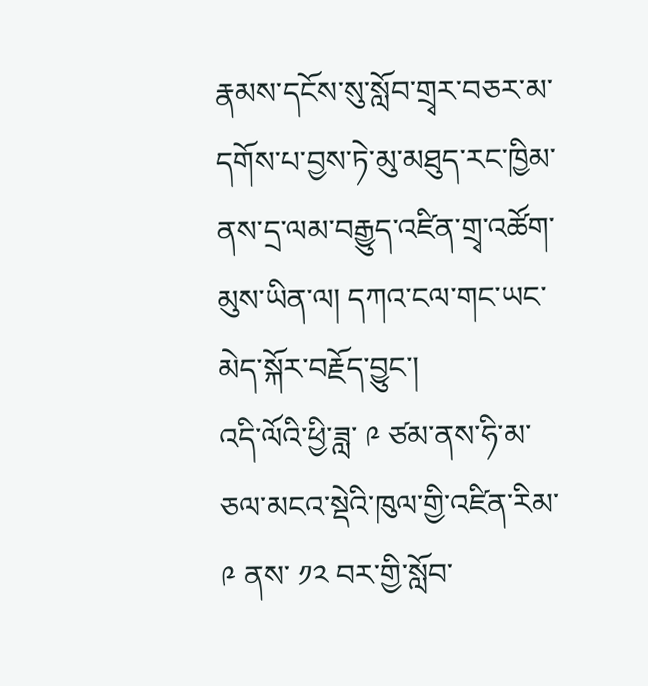རྣམས་དངོས་སུ་སློབ་གྲྭར་བཅར་མ་དགོས་པ་བྱས་ཏེ་མུ་མཐུད་རང་ཁྱིམ་ནས་དྲ་ལམ་བརྒྱུད་འཛིན་གྲྭ་འཚོག་མུས་ཡིན་ལ། དཀའ་ངལ་གང་ཡང་མེད་སྐོར་བརྗོད་བྱུང་།
འདི་ལོའི་ཕྱི་ཟླ་ ༩ ཙམ་ནས་ཧི་མ་ཅལ་མངའ་སྡེའི་ཁུལ་གྱི་འཛིན་རིམ་ ༩ ནས་ ༡༢ བར་གྱི་སློབ་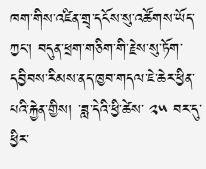ཁག་གིས་འཛིན་གྲྭ་དངོས་སུ་འཚོགས་ཡོད་ཀྱང་། བདུན་ཕྲག་གཅིག་གི་རྗེས་སུ་ཏོག་དབྱིབས་རིམས་ནད་ཁྱབ་གདལ་ཇེ་ཆེར་ཕྱིན་པའི་རྐྱེན་གྱིས། ་ཟླ་དེའི་ཕྱི་ཚེས་ ༢༥ བར་དུ་ཕྱིར་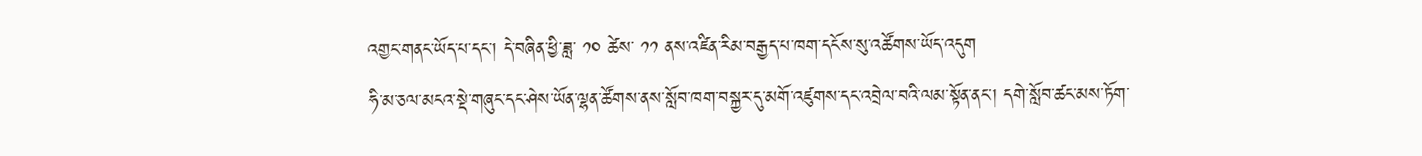འགྱང་གནང་ཡོད་པ་དང་། དེ་བཞིན་ཕྱི་ཟླ་ ༡༠ ཚེས་ ༡༡ ནས་འཛིན་རིམ་བརྒྱད་པ་ཁག་དངོས་སུ་འཚོགས་ཡོད་འདུག
ཧི་མ་ཅལ་མངའ་སྡེ་གཞུང་དང་ཤེས་ཡོན་ལྷན་ཚོགས་ནས་སློབ་ཁག་བསྐྱར་དུ་མགོ་འཛུགས་དང་འབྲེལ་བའི་ལམ་སྟོན་ནང་། དགེ་སློབ་ཚང་མས་ཏོག་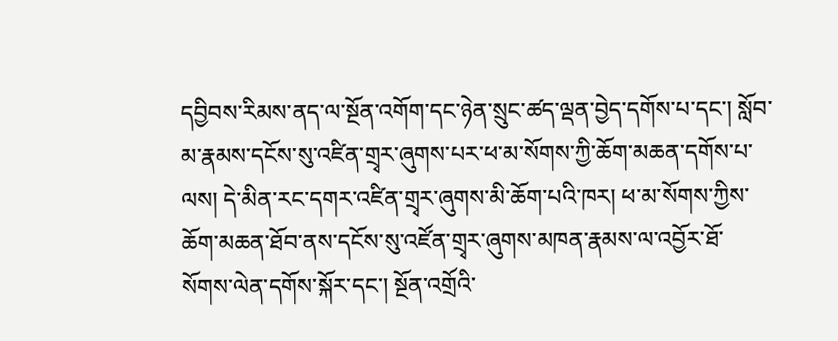དབྱིབས་རིམས་ནད་ལ་སྔོན་འགོག་དང་ཉེན་སྲུང་ཚད་ལྡན་བྱེད་དགོས་པ་དང་། སློབ་མ་རྣམས་དངོས་སུ་འཛིན་གྲྭར་ཞུགས་པར་ཕ་མ་སོགས་ཀྱི་ཆོག་མཆན་དགོས་པ་ལས། དེ་མིན་རང་དགར་འཛིན་གྲྭར་ཞུགས་མི་ཆོག་པའི་ཁར། ཕ་མ་སོགས་ཀྱིས་ཆོག་མཆན་ཐོབ་ནས་དངོས་སུ་འཛོན་གྲྭར་ཞུགས་མཁན་རྣམས་ལ་འབྱོར་ཐོ་སོགས་ལེན་དགོས་སྐོར་དང་། སྔོན་འགྲོའི་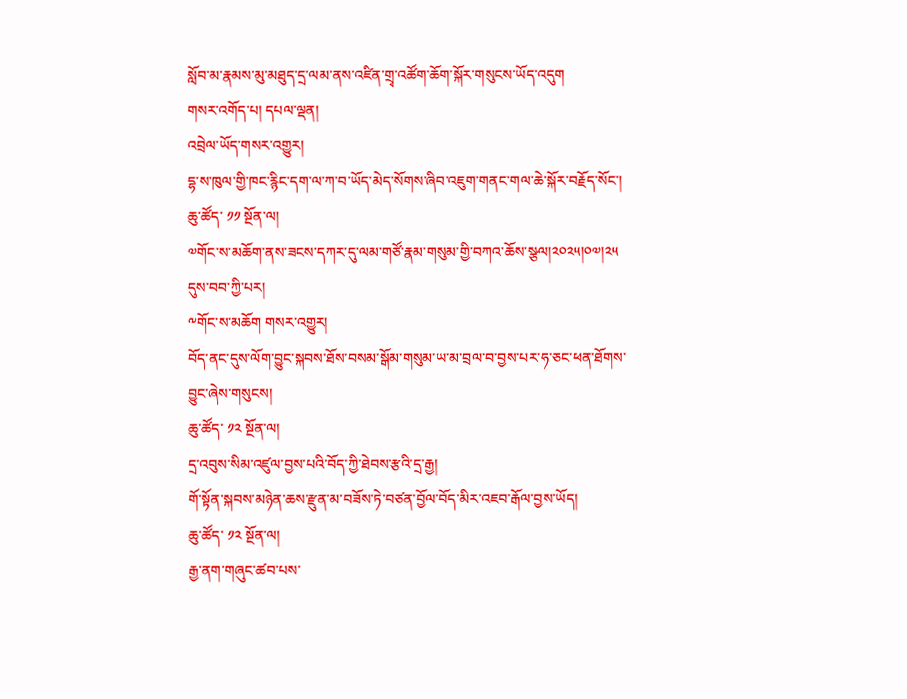སློབ་མ་རྣམས་མུ་མཐུད་དྲ་ལམ་ནས་འཛིན་གྲྭ་འཚོག་ཆོག་སྐོར་གསུངས་ཡོད་འདུག
གསར་འགོད་པ། དཔལ་ལྡན།
འབྲེལ་ཡོད་གསར་འགྱུར།
དྷ་ས་ཁུལ་གྱི་ཁང་རྙིང་དག་ལ་ཀ་བ་ཡོད་མེད་སོགས་ཞིབ་འཇུག་གནང་གལ་ཆེ་སྐོར་བརྗོད་སོང་།
ཆུ་ཚོད་ ༡༡ སྔོན་ལ།
༧གོང་ས་མཆོག་ནས་ཟངས་དཀར་དུ་ལམ་གཙོ་རྣམ་གསུམ་གྱི་བཀའ་ཆོས་སྩལ།༢༠༢༥།༠༧།༢༥ དུས་བབ་ཀྱི་པར།
༸གོང་ས་མཆོག གསར་འགྱུར།
བོད་ནང་དུས་ལོག་བྱུང་སྐབས་ཐོས་བསམ་སྒོམ་གསུམ་ཡ་མ་བྲལ་བ་བྱས་པར་ཧ་ཅང་ཕན་ཐོགས་བྱུང་ཞེས་གསུངས།
ཆུ་ཚོད་ ༡༢ སྔོན་ལ།
དྲ་འབུས་སིམ་འཛུལ་བྱས་པའི་བོད་ཀྱི་ཐེབས་རྩའི་དྲ་རྒྱ།
གོ་སྟོན་སྐབས་མཉེན་ཆས་རྫུན་མ་བཟོས་ཏེ་བཙན་བྱོལ་བོད་མིར་འཇབ་རྒོལ་བྱས་ཡོད།
ཆུ་ཚོད་ ༡༢ སྔོན་ལ།
རྒྱ་ནག་གཞུང་ཚབ་པས་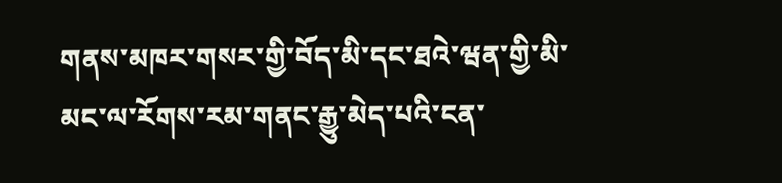གནས་མཁར་གསར་གྱི་བོད་མི་དང་ཐའེ་ཝན་གྱི་མི་མང་ལ་རོགས་རམ་གནང་རྒྱུ་མེད་པའི་ངན་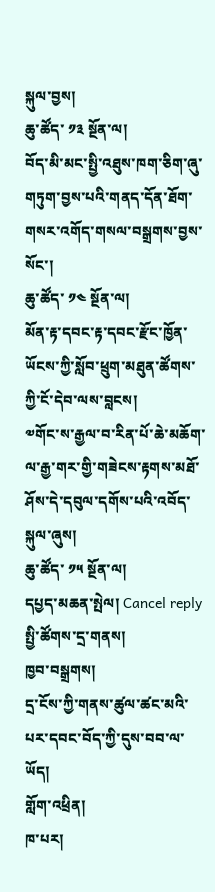སྐུལ་བྱས།
ཆུ་ཚོད་ ༡༣ སྔོན་ལ།
བོད་མི་མང་སྤྱི་འཐུས་ཁག་ཅིག་ཞུ་གཏུག་བྱས་པའི་གནད་དོན་ཐོག་གསར་འགོད་གསལ་བསྒྲགས་བྱས་སོང་།
ཆུ་ཚོད་ ༡༤ སྔོན་ལ།
མོན་རྟ་དབང་རྟ་དབང་རྫོང་ཁྱོན་ཡོངས་ཀྱི་སློབ་ཕྲུག་མཐུན་ཚོགས་ཀྱི་ངོ་དེབ་ལས་བླངས།
༧གོང་ས་རྒྱལ་བ་རིན་པོ་ཆེ་མཆོག་ལ་རྒྱ་གར་གྱི་གཟེངས་རྟགས་མཐོ་ཤོས་དེ་དབུལ་དགོས་པའི་འབོད་སྐུལ་ཞུས།
ཆུ་ཚོད་ ༡༥ སྔོན་ལ།
དཔྱད་མཆན་སྤེལ། Cancel reply
སྤྱི་ཚོགས་དྲ་གནས།
ཁྱབ་བསྒྲགས།
དྲ་ངོས་ཀྱི་གནས་ཚུལ་ཚང་མའི་པར་དབང་བོད་ཀྱི་དུས་བབ་ལ་ཡོད།
གློག་འཕྲིན།
ཁ་པར།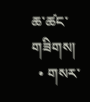ཆ་ཚང་གཟིགས།
  • གསར་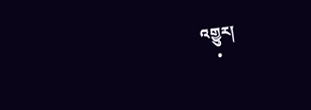འགྱུར།
    •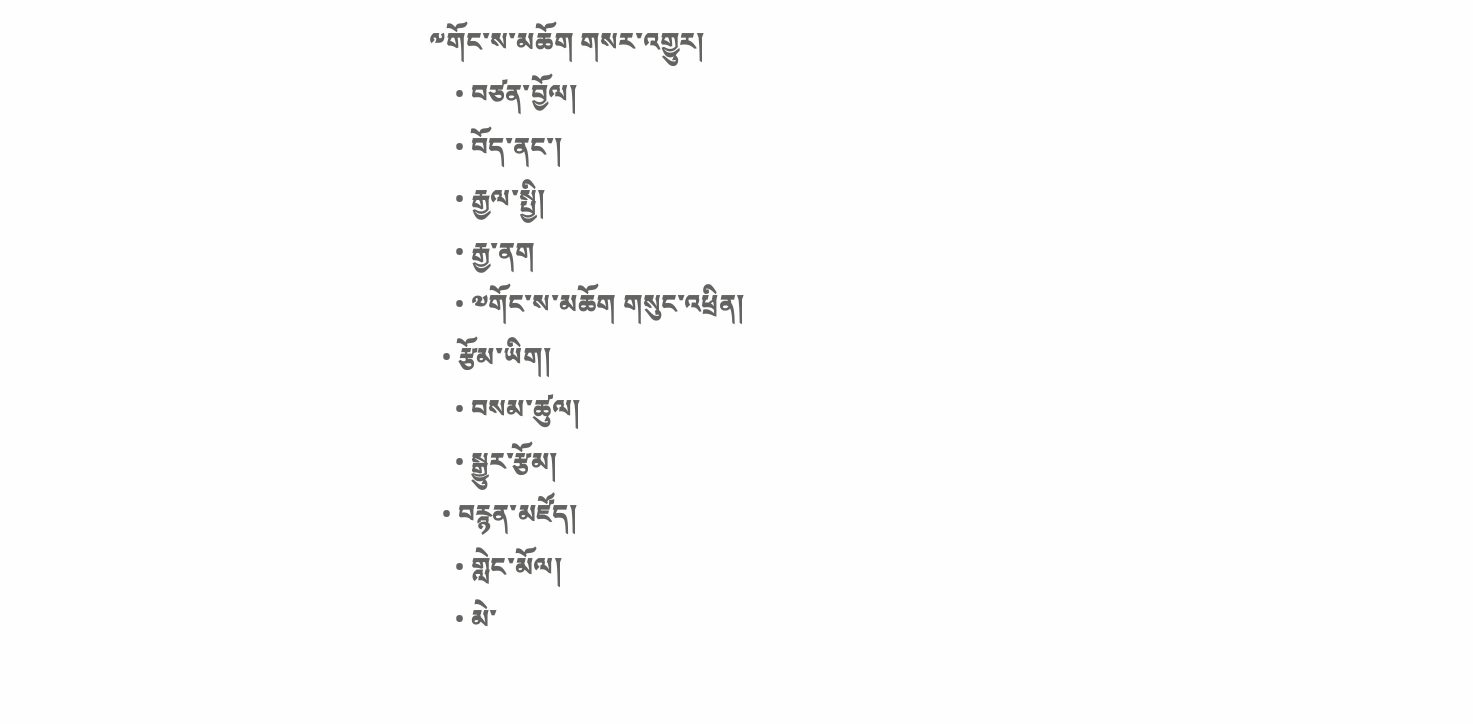༸གོང་ས་མཆོག གསར་འགྱུར།
    • བཙན་བྱོལ།
    • བོད་ནང་།
    • རྒྱལ་སྤྱི།
    • རྒྱ་ནག
    • ༧གོང་ས་མཆོག གསུང་འཕྲིན།
  • རྩོམ་ཡིག།
    • བསམ་ཚུལ།
    • སྒྱུར་རྩོམ།
  • བརྙན་མཛོད།
    • གླེང་མོལ།
    • མེ་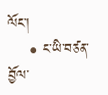ལོང་།
    • ང་ཡི་བཙན་བྱོལ་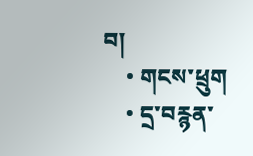བ།
    • གངས་ཕྲུག
    • དྲ་བརྙན་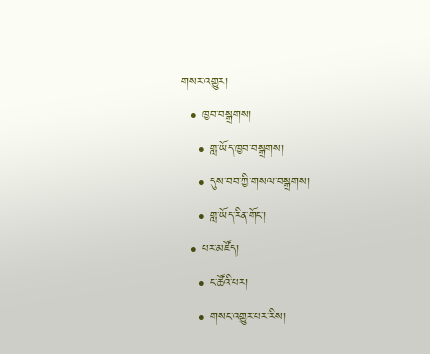གསར་འགྱུར།
  • ཁྱབ་བསྒྲགས།
    • གླ་ཡོད་ཁྱབ་བསྒྲགས།
    • དུས་བབ་ཀྱི་གསལ་བསྒྲགས།
    • གླ་ཡོད་རིན་གོང་།
  • པར་མཛོད།
    • ང་ཚོའི་པར།
    • གསང་འགྱུར་པར་རིས།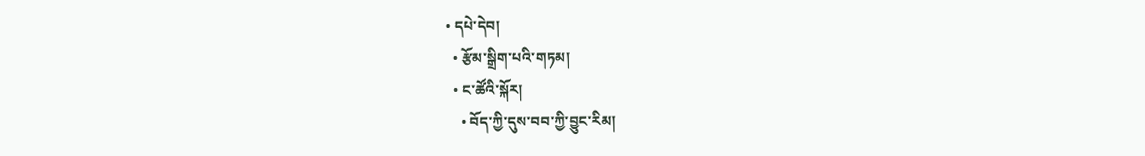• དཔེ་དེབ།
  • རྩོམ་སྒྲིག་པའི་གཏམ།
  • ང་ཚོའི་སྐོར།
    • བོད་ཀྱི་དུས་བབ་ཀྱི་བྱུང་རིམ།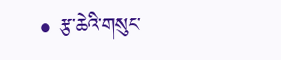• རྩ་ཆེའི་གསུང་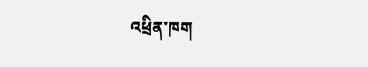འཕྲིན་ཁག